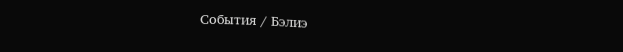События / Бэлиэ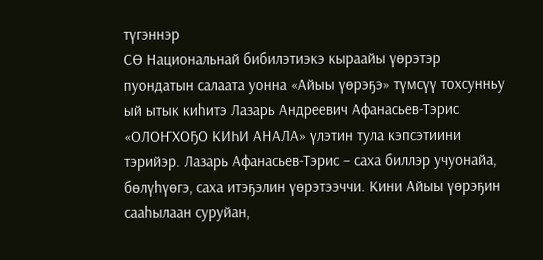түгэннэр
СӨ Национальнай бибилэтиэкэ кыраайы үөрэтэр пуондатын салаата уонна «Айыы үөрэҕэ» түмсүү тохсунньу ый ытык киһитэ Лазарь Андреевич Афанасьев-Тэрис «ОЛОҤХОҔО КИҺИ АНАЛА» үлэтин тула кэпсэтиини тэрийэр. Лазарь Афанасьев-Тэрис – саха биллэр учуонайа, бөлүһүөгэ, саха итэҕэлин үөрэтээччи. Кини Айыы үөрэҕин сааһылаан суруйан,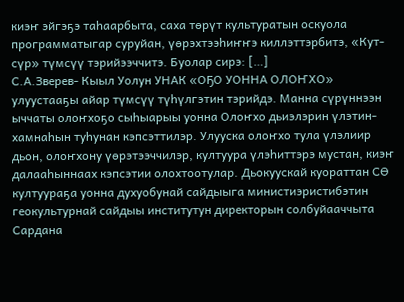киэҥ эйгэҕэ таһаарбыта, саха төрүт культуратын оскуола программатыгар суруйан, үөрэхтээһиҥҥэ киллэттэрбитэ, «Кут-сүр» түмсүү тэрийээччитэ. Буолар сирэ: […]
С.А.Зверев- Кыыл Уолун УНАК «ОҔО УОННА ОЛОҤХО» улуустааҕы айар түмсүү түһүлгэтин тэрийдэ. Манна сүрүннээн ыччаты олоҥхоҕо сыһыарыы уонна Олоҥхо дьиэлэрин үлэтин-хамнаһын туһунан кэпсэттилэр. Улууска олоҥхо тула үлэлиир дьон, олоҥхону үөрэтээччилэр, култуура үлэһиттэрэ мустан, киэҥ далааһыннаах кэпсэтии олохтоотулар. Дьокуускай куораттан СӨ култуураҕа уонна духуобунай сайдыыга министиэристибэтин геокультурнай сайдыы институтун директорын солбуйааччыта Сардана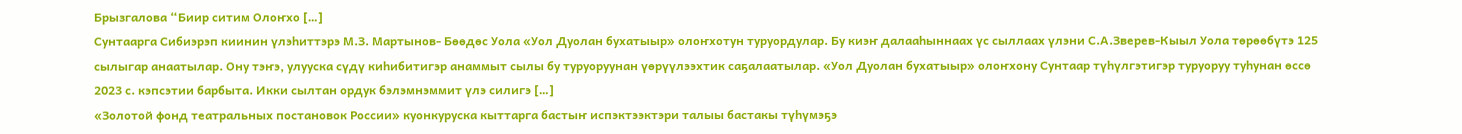Брызгалова “Биир ситим Олоҥхо […]
Сунтаарга Сибиэрэп киинин үлэһиттэрэ М.З. Мартынов- Бөөдөс Уола «Уол Дуолан бухатыыр» олоҥхотун туруордулар. Бу киэҥ далааһыннаах үс сыллаах үлэни С.А.Зверев-Кыыл Уола төрөөбүтэ 125 сылыгар анаатылар. Ону тэҥэ, улууска сүдү киһибитигэр анаммыт сылы бу туруоруунан үөрүүлээхтик саҕалаатылар. «Уол Дуолан бухатыыр» олоҥхону Сунтаар түһүлгэтигэр туруоруу туһунан өссө 2023 с. кэпсэтии барбыта. Икки сылтан ордук бэлэмнэммит үлэ силигэ […]
«Золотой фонд театральных постановок России» куонкуруска кыттарга бастыҥ испэктээктэри талыы бастакы түһүмэҕэ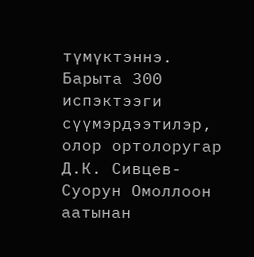түмүктэннэ. Барыта 300 испэктээги сүүмэрдээтилэр, олор ортолоругар Д.К. Сивцев-Суорун Омоллоон аатынан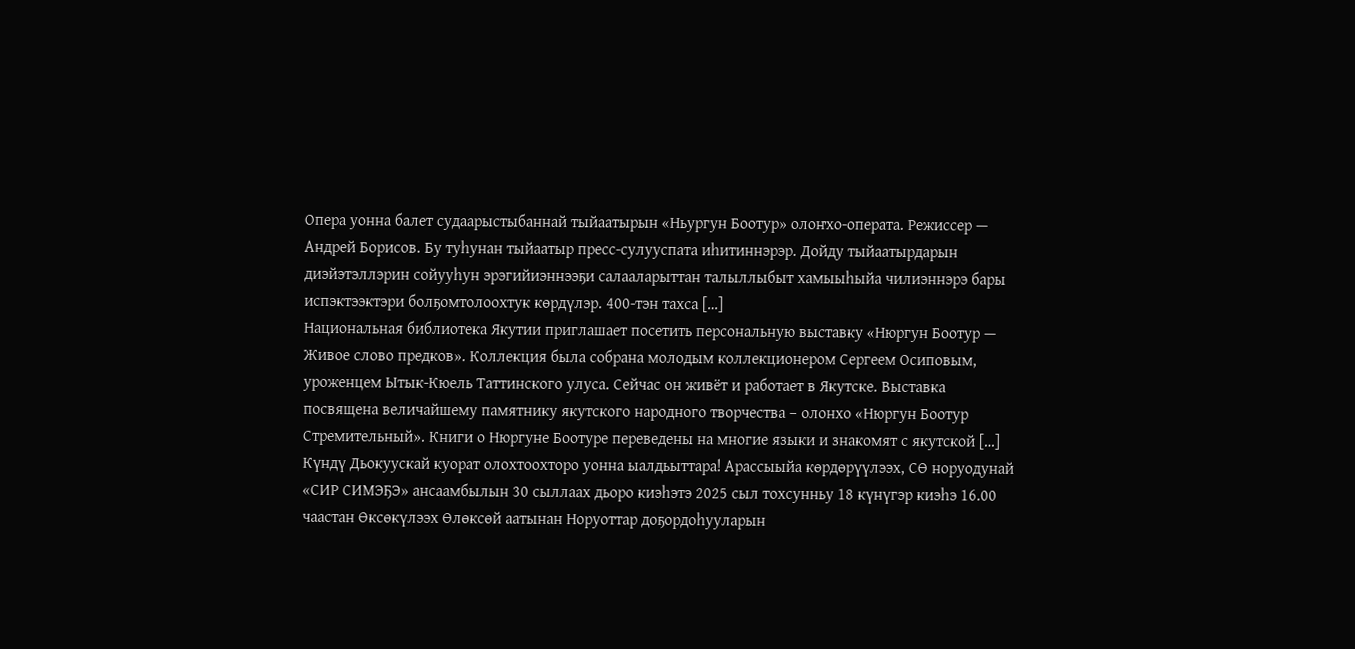Опера уонна балет судаарыстыбаннай тыйаатырын «Ньургун Боотур» олоҥхо-операта. Режиссер — Андрей Борисов. Бу туһунан тыйаатыр пресс-сулууспата иһитиннэрэр. Дойду тыйаатырдарын диэйэтэллэрин сойууһун эрэгийиэннээҕи салааларыттан талыллыбыт хамыыһыйа чилиэннэрэ бары испэктээктэри болҕомтолоохтук көрдүлэр. 400-тэн тахса […]
Национальная библиотека Якутии приглашает посетить персональную выставку «Нюргун Боотур — Живое слово предков». Коллекция была собрана молодым коллекционером Сергеем Осиповым, уроженцем Ытык-Кюель Таттинского улуса. Сейчас он живёт и работает в Якутске. Выставка посвящена величайшему памятнику якутского народного творчества – олонхо «Нюргун Боотур Стремительный». Книги о Нюргуне Боотуре переведены на многие языки и знакомят с якутской […]
Күндү Дьокуускай куорат олохтоохторо уонна ыалдьыттара! Арассыыйа көрдөрүүлээх, СӨ норуодунай «СИР СИМЭҔЭ» ансаамбылын 30 сыллаах дьоро киэһэтэ 2025 сыл тохсунньу 18 күнүгэр киэһэ 16.00 чаастан Өксөкүлээх Өлөксөй аатынан Норуоттар доҕордоһууларын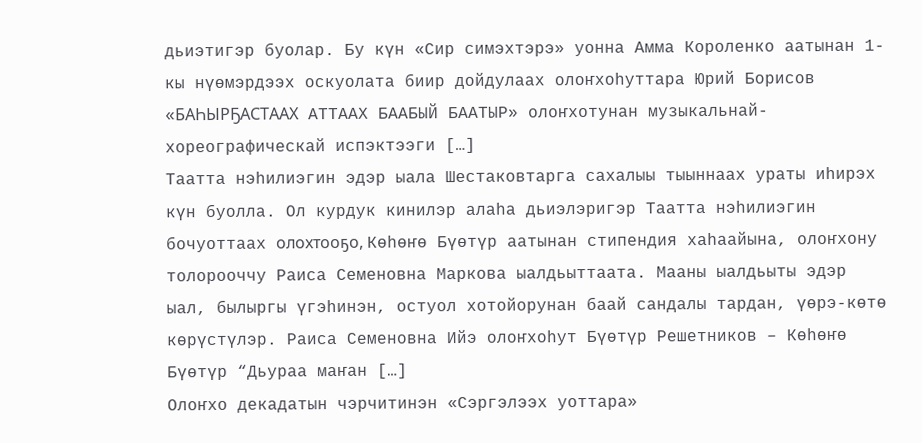дьиэтигэр буолар. Бу күн «Сир симэхтэрэ» уонна Амма Короленко аатынан 1-кы нүөмэрдээх оскуолата биир дойдулаах олоҥхоһуттара Юрий Борисов «БАҺЫРҔАСТААХ АТТААХ БААБЫЙ БААТЫР» олоҥхотунан музыкальнай-хореографическай испэктээги […]
Таатта нэһилиэгин эдэр ыала Шестаковтарга сахалыы тыыннаах ураты иһирэх күн буолла. Ол курдук кинилэр алаһа дьиэлэригэр Таатта нэһилиэгин бочуоттаах олохтооҕо, Көһөҥө Бүөтүр аатынан стипендия хаһаайына, олоҥхону толорооччу Раиса Семеновна Маркова ыалдьыттаата. Мааны ыалдьыты эдэр ыал, былыргы үгэһинэн, остуол хотойорунан баай сандалы тардан, үөрэ-көтө көрүстүлэр. Раиса Семеновна Ийэ олоҥхоһут Бүөтүр Решетников – Көһөҥө Бүөтүр “Дьураа маҥан […]
Олоҥхо декадатын чэрчитинэн «Сэргэлээх уоттара»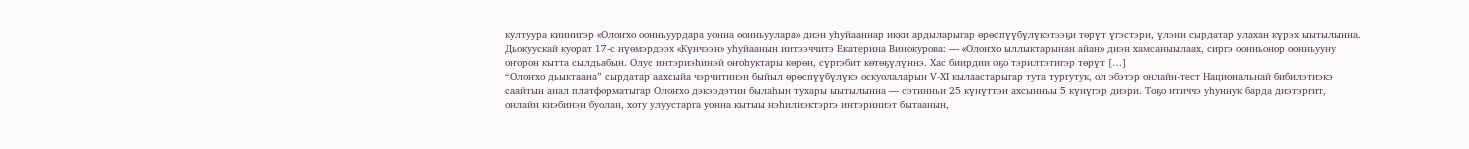култуура киинигэр «Олоҥхо оонньуурдара уонна оонньуулара» диэн уһуйааннар икки ардыларыгар өрөспүүбүлүкэтээҕи төрүт үгэстэри, үлэни сырдатар улахан күрэх ыытылынна. Дьокуускай куорат 17-с нүөмэрдээх «Күнчээн» уһуйаанын иитээччитэ Екатерина Винокурова: — «Олоҥхо ыллыктарынан айан» диэн хамсаныылаах, сиргэ оонньонор оонньууну оҥорон кытта сылдьабын. Олус интэриэһинэй оҥоһуктары көрөн, сүргэбит көтөҕүлүннэ. Хас биирдии оҕо тэрилтэтигэр төрүт […]
“Олоҥхо дьыктаана” сырдатар аахсыйа чэрчитинэн быйыл өрөспүүбүлүкэ оскуолаларын V-XI кылаастарыгар тута тургутук, ол эбэтэр онлайн-тест Национальнай бибилэтиэкэ саайтын анал платформатыгар Олоҥхо дэкээдэтин былаһын тухары ыытылынна — сэтинньи 25 күнүттэн ахсынньы 5 күнүгэр диэри. Тоҕо итиччэ уһуннук барда диэтэргит, онлайн киэбинэн буолан, хоту улуустарга уонна кытыы нэһилиэктэргэ интэриниэт бытаанын,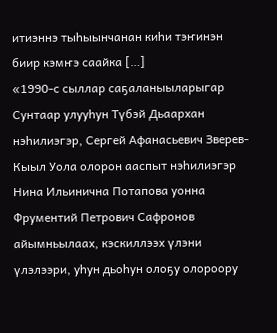итиэннэ тыһыынчанан киһи тэҥинэн биир кэмҥэ саайка […]
«1990-с сыллар саҕаланыыларыгар Сунтаар улууһун Түбэй Дьаархан нэһилиэгэр, Сергей Афанасьевич Зверев-Кыыл Уола олорон ааспыт нэһилиэгэр Нина Ильинична Потапова уонна Фрументий Петрович Сафронов айымньылаах, кэскиллээх үлэни үлэлээри, уһун дьоһун олоҕу олороору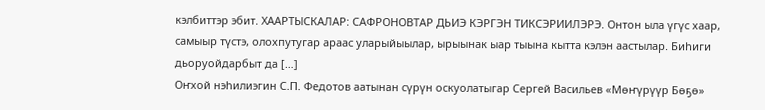кэлбиттэр эбит. ХААРТЫСКАЛАР: САФРОНОВТАР ДЬИЭ КЭРГЭН ТИКСЭРИИЛЭРЭ. Онтон ыла үгүс хаар, самыыр түстэ, олохпутугар араас уларыйыылар, ырыынак ыар тыына кытта кэлэн аастылар. Биһиги дьоруойдарбыт да […]
Оҥхой нэһилиэгин С.П. Федотов аатынан сүрүн оскуолатыгар Сергей Васильев «Мөҥүрүүр Бөҕө»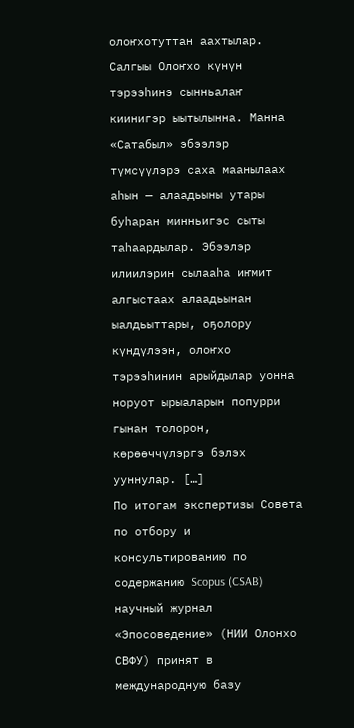олоҥхотуттан аахтылар. Салгыы Олоҥхо күнүн тэрээһинэ сынньалаҥ киинигэр ыытылынна. Манна «Сатабыл» эбээлэр түмсүүлэрэ саха маанылаах аһын — алаадьыны утары буһаран минньигэс сыты таһаардылар. Эбээлэр илиилэрин сылааһа иҥмит алгыстаах алаадьынан ыалдьыттары, оҕолору күндүлээн, олоҥхо тэрээһинин арыйдылар уонна норуот ырыаларын попурри гынан толорон, көрөөччүлэргэ бэлэх ууннулар. […]
По итогам экспертизы Совета по отбору и консультированию по содержанию Scopus (CSAB) научный журнал «Эпосоведение» (НИИ Олонхо СВФУ) принят в международную базу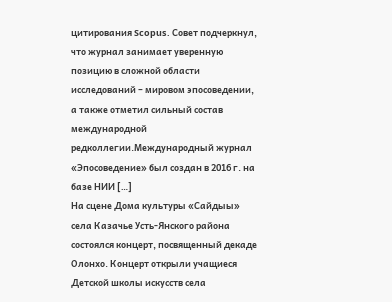цитирования Scopus. Совет подчеркнул, что журнал занимает уверенную позицию в сложной области исследований – мировом эпосоведении, а также отметил сильный состав международной редколлегии.Международный журнал «Эпосоведение» был создан в 2016 г. на базе НИИ […]
На сцене Дома культуры «Сайдыы» села Казачье Усть-Янского района состоялся концерт, посвященный декаде Олонхо. Концерт открыли учащиеся Детской школы искусств села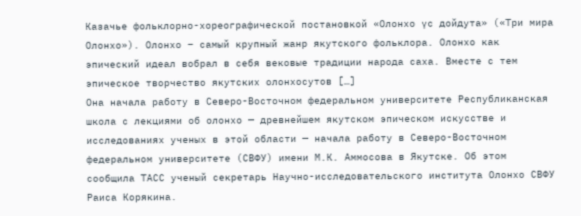Казачье фольклорно-хореографической постановкой «Олонхо үс дойдута» («Три мира Олонхо»). Олонхо – самый крупный жанр якутского фольклора. Олонхо как эпический идеал вобрал в себя вековые традиции народа саха. Вместе с тем эпическое творчество якутских олонхосутов […]
Она начала работу в Северо-Восточном федеральном университете Республиканская школа с лекциями об олонхо — древнейшем якутском эпическом искусстве и исследованиях ученых в этой области — начала работу в Северо-Восточном федеральном университете (СВФУ) имени М.К. Аммосова в Якутске. Об этом сообщила ТАСС ученый секретарь Научно-исследовательского института Олонхо СВФУ Раиса Корякина.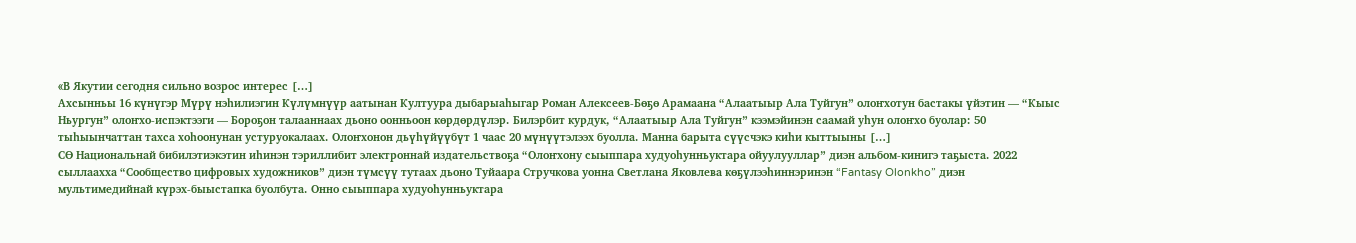«В Якутии сегодня сильно возрос интерес […]
Ахсынньы 16 күнүгэр Мүрү нэһилиэгин Күлүмнүүр аатынан Култуура дыбарыаһыгар Роман Алексеев-Бөҕө Арамаана “Алаатыыр Ала Туйгун” олоҥхотун бастакы үйэтин — “Кыыс Ньургун” олоҥхо-испэктээги — Бороҕон талааннаах дьоно оонньоон көрдөрдүлэр. Билэрбит курдук, “Алаатыыр Ала Туйгун” кээмэйинэн саамай уһун олоҥхо буолар: 50 тыһыынчаттан тахса хоһоонунан устуруокалаах. Олоҥхонон дьүһүйүүбүт 1 чаас 20 мүнүүтэлээх буолла. Манна барыта сүүсчэкэ киһи кыттыыны […]
СӨ Национальнай бибилэтиэкэтин иһинэн тэриллибит электроннай издательствоҕа “Олоҥхону сыыппара худуоһунньуктара ойуулууллар” диэн альбом-кинигэ таҕыста. 2022 сыллаахха “Сообщество цифровых художников” диэн түмсүү тутаах дьоно Туйаара Стручкова уонна Светлана Яковлева көҕүлээһиннэринэн “Fantasy Olonkho” диэн мультимедийнай күрэх-быыстапка буолбута. Онно сыыппара худуоһунньуктара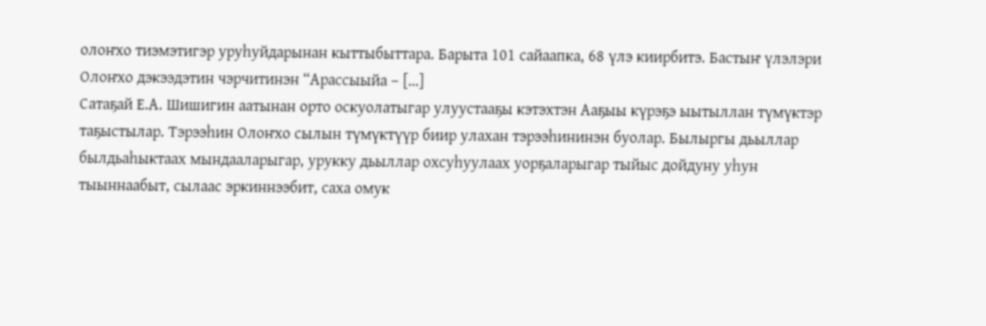олоҥхо тиэмэтигэр уруһуйдарынан кыттыбыттара. Барыта 101 сайаапка, 68 үлэ киирбитэ. Бастыҥ үлэлэри Олоҥхо дэкээдэтин чэрчитинэн “Арассыыйа – […]
Сатаҕай Е.А. Шишигин аатынан орто оскуолатыгар улуустааҕы кэтэхтэн Ааҕыы күрэҕэ ыытыллан түмүктэр таҕыстылар. Тэрээһин Олоҥхо сылын түмүктүүр биир улахан тэрээһининэн буолар. Былыргы дьыллар былдьаһыктаах мындааларыгар, урукку дьыллар охсуһуулаах уорҕаларыгар тыйыс дойдуну уһун тыыннаабыт, сылаас эркиннээбит, саха омук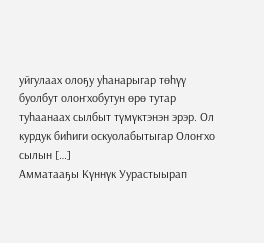уйгулаах олоҕу уһанарыгар төһүү буолбут олоҥхобутун өрө тутар туһаанаах сылбыт түмүктэнэн эрэр. Ол курдук биһиги оскуолабытыгар Олоҥхо сылын […]
Амматааҕы Күннүк Уурастыырап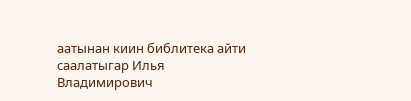аатынан киин библитека айти саалатыгар Илья Владимирович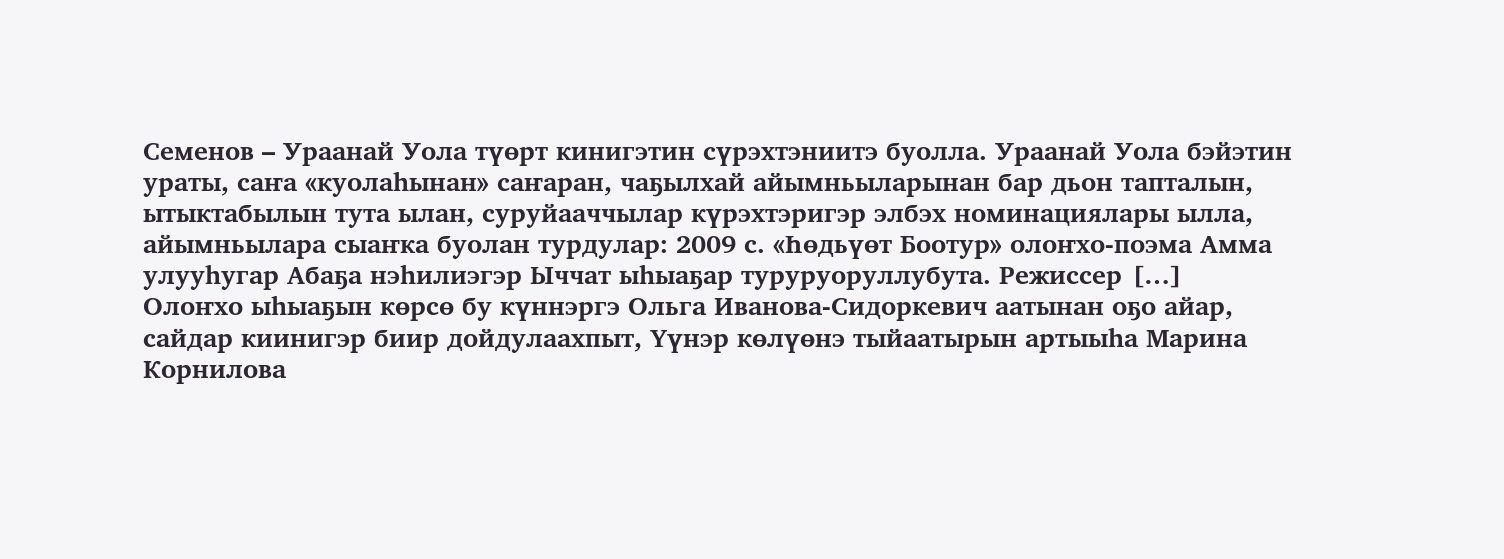Семенов – Ураанай Уола түөрт кинигэтин сүрэхтэниитэ буолла. Ураанай Уола бэйэтин ураты, саҥа «куолаһынан» саҥаран, чаҕылхай айымньыларынан бар дьон тапталын, ытыктабылын тута ылан, суруйааччылар күрэхтэригэр элбэх номинациялары ылла, айымньылара сыаҥка буолан турдулар: 2009 с. «Һөдьүөт Боотур» олоҥхо-поэма Амма улууһугар Абаҕа нэһилиэгэр Ыччат ыһыаҕар туруруоруллубута. Режиссер […]
Олоҥхо ыһыаҕын көрсө бу күннэргэ Ольга Иванова-Сидоркевич аатынан оҕо айар, сайдар киинигэр биир дойдулаахпыт, Үүнэр көлүөнэ тыйаатырын артыыһа Марина Корнилова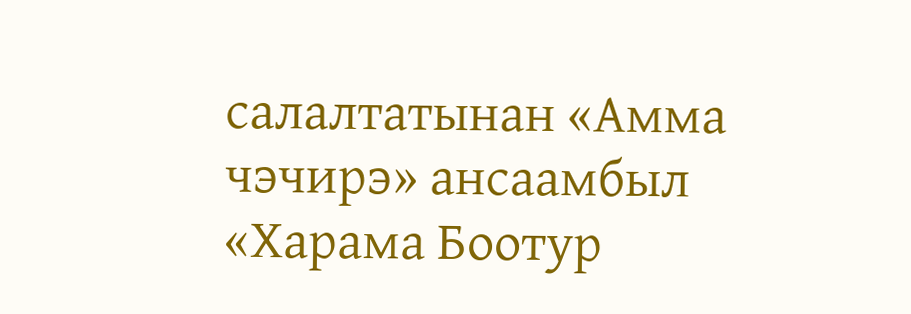салалтатынан «Амма чэчирэ» ансаамбыл «Харама Боотур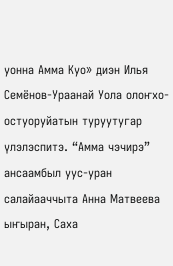уонна Амма Куо» диэн Илья Семёнов-Ураанай Уола олоҥхо-остуоруйатын туруутугар үлэлэспитэ. “Амма чэчирэ” ансаамбыл уус-уран салайааччыта Анна Матвеева ыҥыран, Саха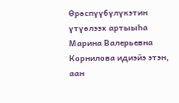Өрөспүүбүлүкэтин үтүөлээх артыыһа Марина Валерьевна Корнилова идиэйэ этэн, аан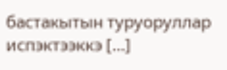бастакытын туруоруллар испэктээккэ […]